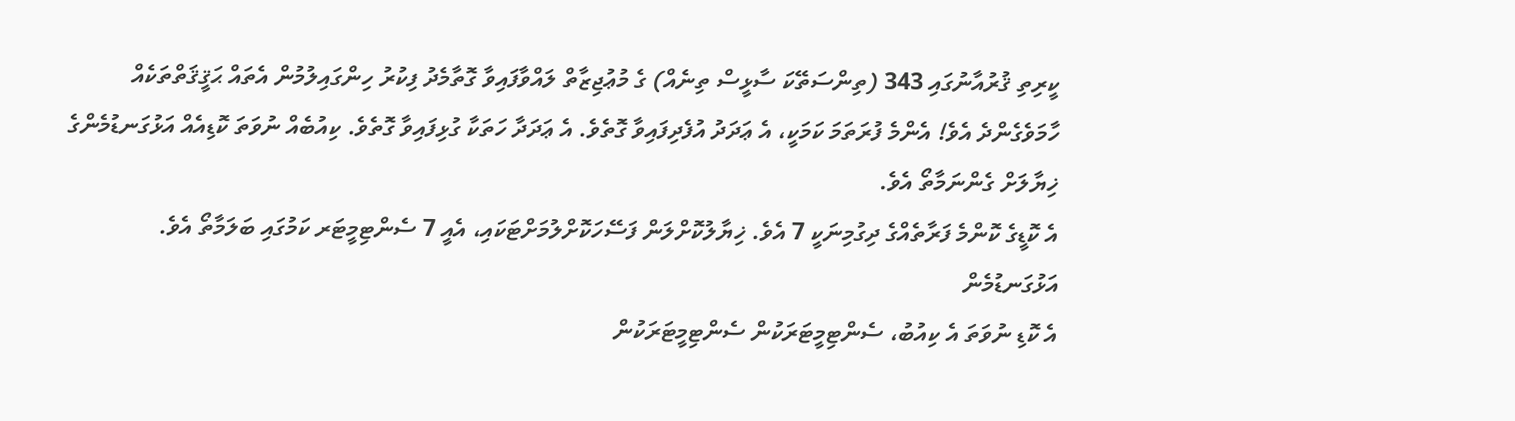ކީރިތި ޤުރުއާނުގައި 343 (ތިންސަތޭކަ ސާޅީސް ތިނެއް) ގެ މުޢުޖިޒާތް ލައްވާފައިވާ ގޮތާމެދު ފިކުރު ހިންގައިލުމުން އެތައް ޙަޤީޤަތްތަކެއް ހާމަވެގެންދެ އެވެ! އެންމެ ފުރަތަމަ ކަމަކީ، އެ ޢަދަދު އުފެދިފައިވާ ގޮތެވެ. އެ ޢަދަދާ ހަތަކާ ގުޅިފައިވާ ގޮތެވެ. ކިއުބެއް ނުވަތަ ކޮޑިއެއް އަޅުގަނޑުމެންގެ ޚިޔާލަށް ގެންނަމާތޯ އެވެ.
އެ ކޮޑީގެ ކޮންމެ ފަރާތެއްގެ ދިގުމިނަކީ 7 އެވެ. ޚިޔާލުކޮށްލަން ފަސޭހަކޮށްލުމަށްޓަކައި، އެއީ 7 ސެންޓިމީޓަރ ކަމުގައި ބަލަމާތޯ އެވެ. އަޅުގަނޑުމެން
އެ ކޮޑި ނުވަތަ އެ ކިއުބު، ސެންޓިމީޓަރަކުން ސެންޓިމީޓަރަކުން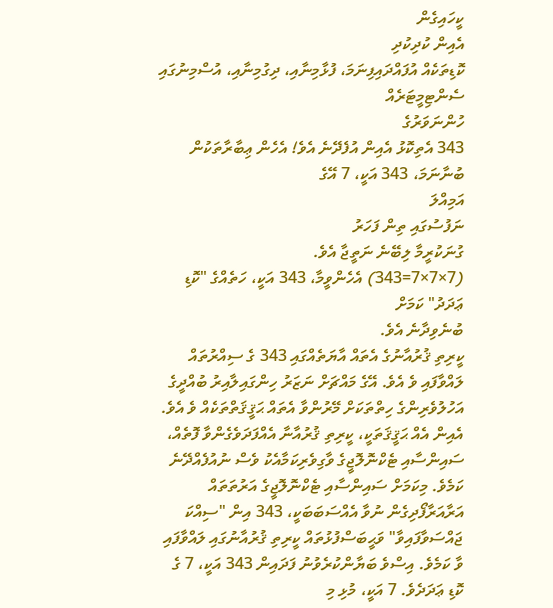ކީހައިގެން
އެއިން ކުދިކުދި
ކޮޑިތަކެއް އުފައްދައިފިނަމަ، ފުޅާމިނާއި، ދިގުމިނާއި، އުސްމިނުގައި ސެންޓިމީޓަރެއް
ހުންނަވަރުގެ
343 އެތިކޮޅު އެއިން އުފެދޭނެ އެވެ! އެހެން ޢިބާރާތަކުން ބުނާނަމަ، 343 އަކީ، 7 އޭގެ
އަމިއްލަ
ނަފުސުގައި ތިން ފަހަރު
ގުނަކުރީމާ ލިބޭނެ ނަތީޖާ އެވެ.
(7×7×7=343) އެހެންވީމާ، 343 އަކީ، ހަތެއްގެ "ކޮޑި ޢަދަދު" ކަމަށް
ބުނެވިދާނެ އެވެ.
ކީރިތި ޤުރުއާނުގެ އެތައް އާޔަތެއްގައި 343 ގެ ސިއްރުތައް ލައްވާފައި ވެ އެވެ. އޭގެ މައްޗަށް ނަޒަރު ހިންގައިލާއިރު ބުއްދީގެ އަހުލުވެރިންގެ ހިތްތަކަށް މޭރުންވާ އެތައް ޙަޤީޤަތްތަކެއް ވެ އެވެ. އެއިން އެއް ޙަޤީޤަތަކީ، ކީރިތި ޤުރުއާނާ އެއްފަދަވެގެންވާ ފޮތެއް، ސައިންސާއި ޓެކްނޮލޮޖީގެ ވާގިވެރިކަމާއެކު ވެސް ނުއުފެއްދޭނެ ކަމެވެ. މިކަމަށް ސައިންސާއި ޓެކްނޮލޮޖީގެ އަރުތަތައް އަރާއަރާފޯދިގެން ނުވާ އެއްސަބަބަކީ، 343 އިން "ސިއްކަ ޖައްސަވާފައިވާ" ވަޙީބަސްފުޅުތައް ކީރިތި ޤުރުއާނުގައި ލައްވާފައި ވާ ކަމެވެ. އިސްވެ ބަޔާންކުރެވުނު ފަދައިން 343 އަކީ، 7 ގެ ކޮޑި ޢަދަދެވެ. 7 އަކީ، މުޅި މި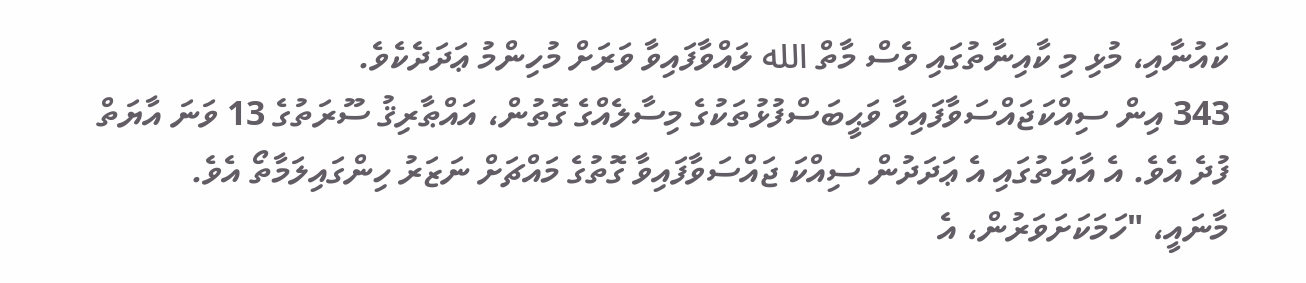ކައުނާއި، މުޅި މި ކާއިނާތުގައި ވެސް މާތް الله ލައްވާފައިވާ ވަރަށް މުހިންމު ޢަދަދެކެވެ.
343 އިން ސިއްކަޖައްސަވާފައިވާ ވަޙީބަސްފުޅުތަކުގެ މިސާލެއްގެ ގޮތުން، އައްޠާރިޤު ސޫރަތުގެ 13 ވަނަ އާޔަތް ފުދެ އެވެ. އެ އާޔަތުގައި އެ ޢަދަދުން ސިއްކަ ޖައްސަވާފައިވާ ގޮތުގެ މައްޗަށް ނަޒަރު ހިންގައިލަމާތޯ އެވެ.
މާނައީ، "ހަމަކަށަވަރުން، އެ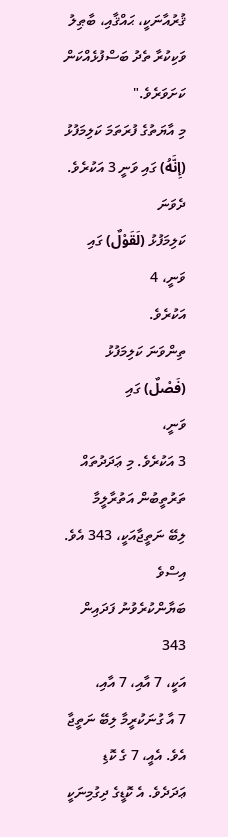ޤުރުއާނަކީ، ޙައްޤާއި، ބާޠިލު ވަކިކުރާ ތެދު ބަސްފުޅެއްކަން
ކަށަވަރެވެ."
މި އާޔަތުގެ ފުރަތަމަ ކަލިމަފުޅު (إِنَّهُ) ގައި ވަނީ 3 އަކުރެވެ. ދެވަނަ
ކަލިމަފުޅު (لَقَوْلٌ) ގައި ވަނީ، 4
އަކުރެވެ.
ތިންވަނަ ކަލިމަފުޅު (فَصْلٌ) ގައި
ވަނީ،
3 އަކުރެވެ. މި ޢަދަދުތައް
ތަރުތީބުން އަތުރާލީމާ
ލިބޭ ނަތީޖާއަކީ، 343 އެވެ. އިސްވެ
ބަޔާންކުރެވުނު ފަދައިން 343
އަކީ، 7 އާއި، 7 އާއި،
7 އާ ގުނަކުރީމާ ލިބޭ ނަތީޖާ އެވެ. އެއީ، 7 ގެ ކޮޑި ޢަދަދެވެ. އެ ކޮޑީގެ ދިގުމިނަކީ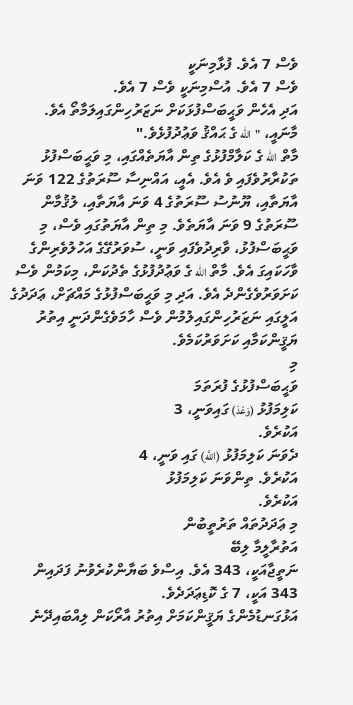ވެސް 7 އެވެ. ފުޅާމިނަކީ
ވެސް 7 އެވެ. އުސްމިނަކީ ވެސް 7 އެވެ.
އަދި އެހެން ވަޙީބަސްފުޅަކަށް ނަޒަރުހިންގައިލަމާތޯ އެވެ.
މާނައީ، "الله ގެ ޙައްޤު ވަޢުދުފުޅެވެ."
މާތް الله ގެ ކަލާމްފުޅުގެ ތިން އާޔަތެއްގައި، މި ވަޙީބަސްފުޅު ތަކުރާރުވެފައި ވެ އެވެ. އެއީ، އައްނިސާ ސޫރަތުގެ 122 ވަނަ އާޔަތާއި، ޔޫނުސު ސޫރަތުގެ 4 ވަނަ އާޔަތާއި، ލުޤުމާން ސޫރަތުގެ 9 ވަނަ އާޔަތެވެ. މި ތިން އާޔަތުގައި ވެސް، މި ވަޙީބަސްފުޅު، ވާރިދުވެފައި ވަނީ، ސުވަރުގޭގެ އަހުލުވެރިންގެ ވާހަކައިގަ އެވެ. މާތް الله ގެ ވަޢުދުފުޅުގެ ތެދުކަން، މިކަމުން ވެސް ކަށަވަރުވެގެންދެ އެވެ. އަދި މި ވަޙީބަސްފުޅުގެ މައްޗަށް، ޢަދަދުގެ އަލީގައި ނަޒަރުހިންގައިލުމުން ވެސް ހާމަވެގެންދަނީ އިތުރު ޔަޤީންކަމާއި ކަށަވަރުކަމެވެ.
މި
ވަޙީބަސްފުޅުގެ ފުރަތަމަ
ކަލިމަފުޅު (وَعْدَ) ގައިވަނީ، 3
އަކުރެވެ.
ދެވަނަ ކަލިމަފުޅު (اللَّهِ) ގައި ވަނީ، 4
އަކުރެވެ. ތިންވަނަ ކަލިމަފުޅު
އަކުރެވެ.
މި ޢަދަދުތައް ތަރުތީބުން
އަތުރާލީމާ ލިބޭ
ނަތީޖާއަކީ، 343 އެވެ. އިސްވެ ބަޔާންކުރެވުނު ފަދައިން 343 އަކީ، 7 ގެ ކޮޑިޢަދަދެވެ.
އަޅުގަނޑުމެންގެ ޔަޤީންކަމަށް އިތުރު އާރޯކަން ލިއްބައިދޭނެ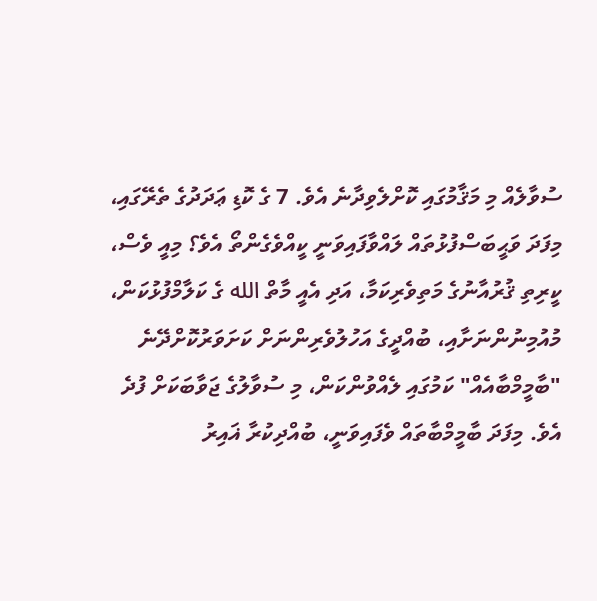ސުވާލެއް މި މަޤާމުގައި ކޮށްލެވިދާނެ އެވެ. 7 ގެ ކޮޑި ޢަދަދުގެ ތެރޭގައި، މިފަދަ ވަޙީބަސްފުޅުތައް ލައްވާފައިވަނީ ކީއްވެގެންތޯ އެވެ؟ މިއީ ވެސް، ކީރިތި ޤުރުއާނުގެ މަތިވެރިކަމާ، އަދި އެއީ މާތް الله ގެ ކަލާމްފުޅުކަން، މުއުމިނުންނަށާއި، ބުއްދީގެ އަހުލުވެރިންނަށް ކަށަވަރުކޮށްދޭނެ "ބާމީމްބާއެއް" ކަމުގައި ލެއްވުންކަން، މި ސުވާލުގެ ޖަވާބަކަށް ފުދެ އެވެ. މިފަދަ ބާމީމްބާތައް ވެފައިވަނީ، ބުއްދިކުރާ ޣައިރު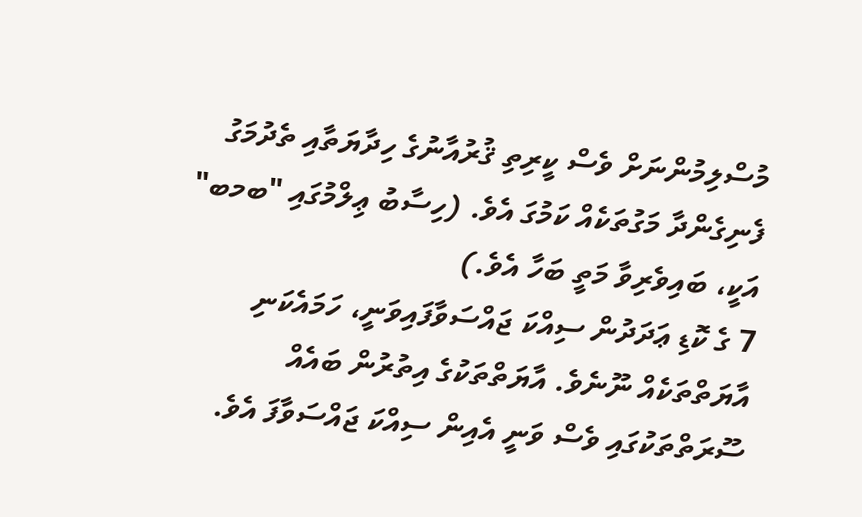މުސްލިމުންނަށް ވެސް ކީރިތި ޤުރުއާނުގެ ހިދާޔަތާއި ތެދުމަގު ފެނިގެންދާ މަގުތަކެއް ކަމުގަ އެވެ. (ހިސާބު ޢިލްމުގައި "ބމބ" އަކީ، ބައިވެރިވާ މަތީ ބަހާ އެވެ.)
7 ގެ ކޮޑި ޢަދަދުން ސިއްކަ ޖައްސަވާފައިވަނީ، ހަމައެކަނި އާޔަތްތަކެއް ނޫނެވެ. އާޔަތްތަކުގެ އިތުރުން ބައެއް ސޫރަތްތަކުގައި ވެސް ވަނީ އެއިން ސިއްކަ ޖައްސަވާފަ އެވެ.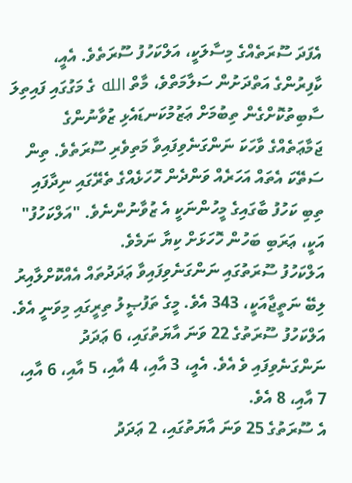އެފަދަ ސޫރަތެއްގެ މިސާލަކީ، އަލްކަހުފު ސޫރަތެވެ. އެއީ، ކާފިރުންގެ އަތްދަށުން ސަލާމަތްވެ، މާތް الله ގެ މަގުގައި ފައިތިލަ ސާބިތުކޮށްގެން ތިބުމަށް ޢަޒުމުކަނޑައެޅި ޒުވާނުންގެ ޖަމާޢަތެއްގެ ވާހަކަ ނަންގަނެވިފައިވާ މަތިވެރި ސޫރަތެވެ. ތިން ސަތޭކަ އެތައް އަހަރެއް ވަންދެން ހޮހަޅެއްގެ ތެރޭގައި ނިދާފައި ތިބި ކަހުފު ބާގައިގެ މީހުންނަކީ އެ ޒުވާނުންނެވެ. "އަލްކަހުފު" އަކީ، ޢަރަބި ބަހުން ހޮހަޅަށް ކިޔާ ނަމެވެ.
އަލްކަހުފު ސޫރަތުގައި ނަންގަނެވިފައިވާ ޢަދަދުތައް އެއްކޮށްލާއިރު ލިބޭ ނަތީޖާއަކީ، 343 އެވެ. މީގެ ތަފުޞީލު ތިރީގައި މިވަނީ އެވެ.
އަލްކަހުފު ސޫރަތުގެ 22 ވަނަ އާޔަތުގައި، 6 ޢަދަދު ނަންގަނެވިފައި ވެ އެވެ. އެއީ، 3 އާއި، 4 އާއި، 5 އާއި، 6 އާއި، 7 އާއި، 8 އެވެ.
އެ ސޫރަތުގެ 25 ވަނަ އާޔަތުގައި، 2 ޢަދަދު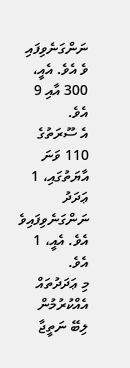ނަންގަނެވިފައި ވެ އެވެ. އެއީ، 300 އާއި 9 އެވެ.
އެ ސޫރަތުގެ 110 ވަނަ އާޔަތުގައި، 1 ޢަދަދު ނަންގަނެވިފައިވެ އެވެ. އެއީ، 1 އެވެ.
މި ޢަދަދުތައް
އެއްކުރުމުން
ލިބޭ ނަތީޖާ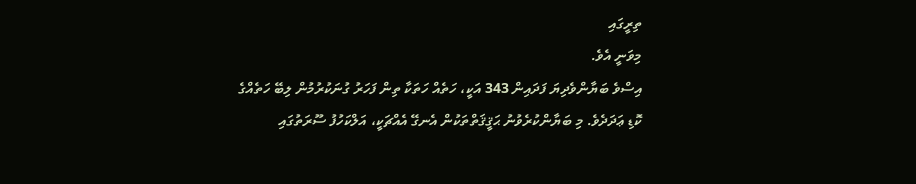ތިރީގައި
މިވަނީ އެވެ.
އިސްވެ ބަޔާންވެދިޔަ ފަދައިން 343 އަކީ، ހަތެއް ހަތަކާ ތިން ފަހަރު ގުނަކުރުމުން ލިބޭ ހަތެއްގެ ކޮޑި ޢަދަދެވެ. މި ބަޔާންކުރެވުނު ޙަޤީޤަތްތަކުން އެނގޭ އެއްޗަކީ، އަލްކަހުފު ސޫރަތުގައި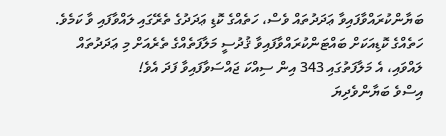ބަޔާންކުރައްވާފައިވާ ޢަދަދުތައް ވެސް، ހަތެއްގެ ކޮޑި ޢަދަދުގެ ތެރޭގައި ލައްވާފައި ވާ ކަމެވެ. ހަތެއްގެ ކޮޑިއަކަށް ބައްޓަންކުރައްވާފައިވާ ޤުދުސީ މަލާފަތެއްގެ ތެރެއަށް މި ޢަދަދުތައް ލައްވައި، އެ މަލާފަތުގައި 343 އިން ސިއްކަ ޖައްސަވާފައިވާ ފަދަ އެވެ!
އިސްވެ ބަޔާންވެދިޔަ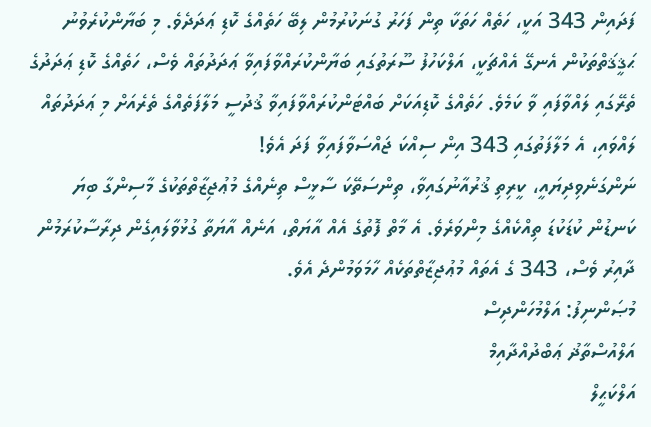ފަދައިން 343 އަކީ، ހަތެއް ހަތަކާ ތިން ފަހަރު ގުނަކުރުމުން ލިބޭ ހަތެއްގެ ކޮޑި ޢަދަދެވެ. މި ބަޔާންކުރެވުނު ޙަޤީޤަތްތަކުން އެނގޭ އެއްޗަކީ، އަލްކަހުފު ސޫރަތުގައި ބަޔާންކުރައްވާފައިވާ ޢަދަދުތައް ވެސް، ހަތެއްގެ ކޮޑި ޢަދަދުގެ ތެރޭގައި ލައްވާފައި ވާ ކަމެވެ. ހަތެއްގެ ކޮޑިއަކަށް ބައްޓަންކުރައްވާފައިވާ ޤުދުސީ މަލާފަތެއްގެ ތެރެއަށް މި ޢަދަދުތައް ލައްވައި، އެ މަލާފަތުގައި 343 އިން ސިއްކަ ޖައްސަވާފައިވާ ފަދަ އެވެ!
ނަންގަނެވިދިޔައީ، ކީރިތި ޤުރުއާނުގައިވާ، ތިންސަތޭކަ ސާޅީސް ތިނެއްގެ މުޢުޖިޒާތްތަކުގެ މާސިންގާ ބިޔަ ކަނޑުން ކުޑަކުޑަ ތިއްކެއްގެ މިންވަރެވެ. އެ މާތް ފޮތުގެ އެއް އާޔަތް، އަނެއް އާޔަތާ ގުޅުވާލައިގެން ދިރާސާކުރަމުން ދާއިރު ވެސް، 343 ގެ އެތައް މުޢުޖިޒާތްތަކެއް ހާމަވަމުންދެ އެވެ.
މުޞަންނިފު: އަލްމުހަންދިސް
އަލްއުސްތާޛު ޢަބްދުއްދާއިމް
އަލްކަޙީލް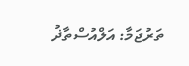ތަރުޖަމާ: އަލްއުސްތާޛު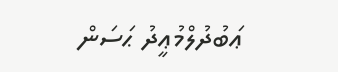ޢަބުދުލްމުޢީދު ޙަސަން